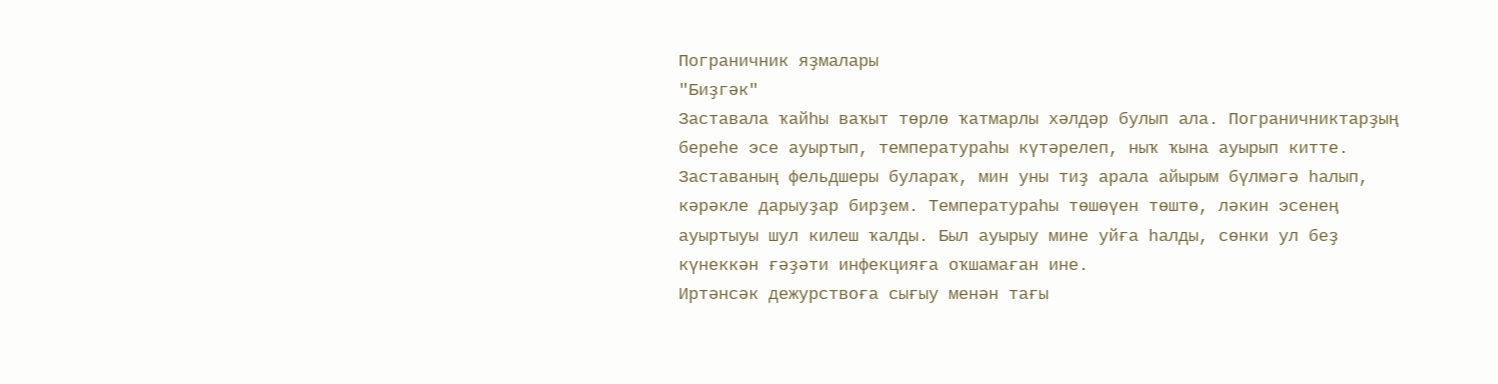Пограничник яҙмалары
"Биҙгәк"
Заставала ҡайһы ваҡыт төрлө ҡатмарлы хәлдәр булып ала. Пограничниктарҙың береһе эсе ауыртып, температураһы күтәрелеп, ныҡ ҡына ауырып китте. Заставаның фельдшеры булараҡ, мин уны тиҙ арала айырым бүлмәгә һалып, кәрәкле дарыуҙар бирҙем. Температураһы төшөүен төштө, ләкин эсенең ауыртыуы шул килеш ҡалды. Был ауырыу мине уйға һалды, сөнки ул беҙ күнеккән ғәҙәти инфекцияға оҡшамаған ине.
Иртәнсәк дежурствоға сығыу менән тағы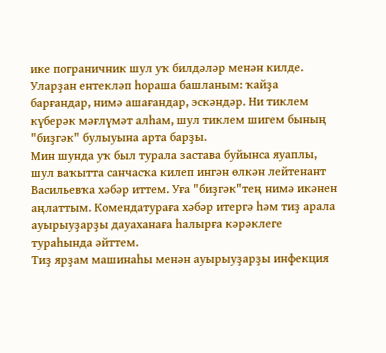ике пограничник шул уҡ билдәләр менән килде. Уларҙан ентекләп һораша башланым: ҡайҙа барғандар, нимә ашағандар, эскәндәр. Ни тиклем күберәк мәғлүмәт алһам, шул тиклем шигем бының "биҙгәк" булыуына арта барҙы.
Мин шунда уҡ был турала застава буйынса яуаплы, шул ваҡытта санчасҡа килеп ингән өлкән лейтенант Васильевҡа хәбәр иттем. Уға "биҙгәк"тең нимә икәнен аңлаттым. Комендатураға хәбәр итергә һәм тиҙ арала ауырыуҙарҙы дауаханаға һалырға кәрәклеге тураһында әйттем.
Тиҙ ярҙам машинаһы менән ауырыуҙарҙы инфекция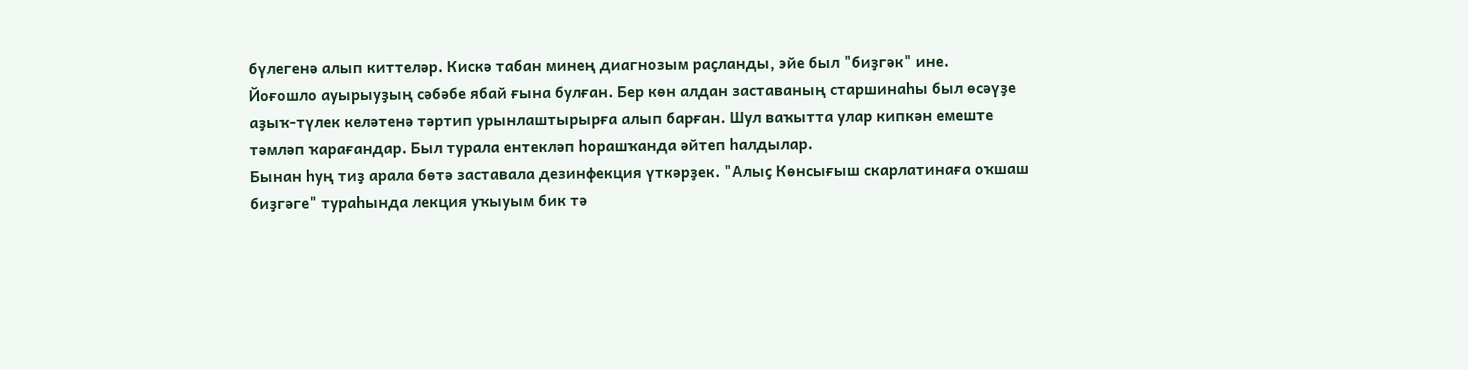бүлегенә алып киттеләр. Кискә табан минең диагнозым раҫланды, эйе был "биҙгәк" ине.
Йоғошло ауырыуҙың сәбәбе ябай ғына булған. Бер көн алдан заставаның старшинаһы был өсәүҙе аҙыҡ-түлек келәтенә тәртип урынлаштырырға алып барған. Шул ваҡытта улар кипкән емеште тәмләп ҡарағандар. Был турала ентекләп һорашҡанда әйтеп һалдылар.
Бынан һуң тиҙ арала бөтә заставала дезинфекция үткәрҙек. "Алыҫ Көнсығыш скарлатинаға оҡшаш биҙгәге" тураһында лекция уҡыуым бик тә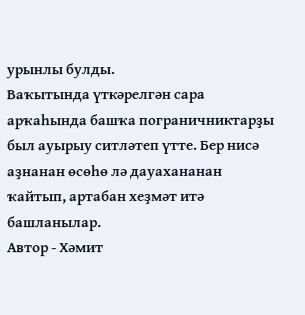урынлы булды.
Ваҡытында үткәрелгән сара арҡаһында башҡа пограничниктарҙы был ауырыу ситләтеп үтте. Бер нисә аҙнанан өсөһө лә дауахананан ҡайтып, артабан хеҙмәт итә башланылар.
Автор - Хәмит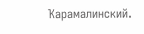Ҡарамалинский.